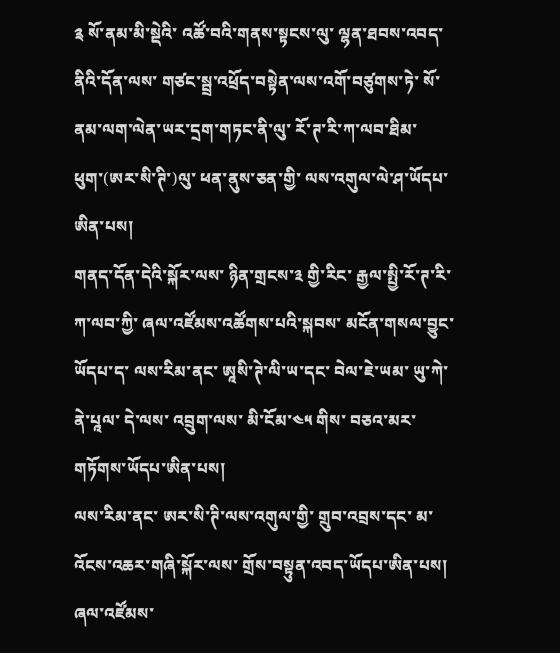༉ སོ་ནམ་མི་སྡེའི་ འཚོ་བའི་གནས་སྟངས་ལུ་ ལྷན་ཐབས་འབད་ནིའི་དོན་ལས་ གཙང་སྦྲ་འཕྲོད་བསྟེན་ལས་འགོ་བཙུགས་ཏེ་ སོ་ནམ་ལག་ལེན་ཡར་དྲག་གཏང་ནི་ལུ་ རོ་ཊ་རི་ཀ་ལབ་ཐིམ་ཕུག་(ཨར་སི་ཊི་)ལུ་ ཕན་ནུས་ཅན་གྱི་ ལས་འགུལ་ལེ་ཤ་ཡོདཔ་ཨིན་པས།
གནད་དོན་དེའི་སྐོར་ལས་ ཉིན་གྲངས་༣ གྱི་རིང་ རྒྱལ་སྤྱི་རོ་ཊ་རི་ཀ་ལབ་ཀྱི་ ཞལ་འཛོམས་འཚོགས་པའི་སྐབས་ མངོན་གསལ་བྱུང་ཡོདཔ་ད་ ལས་རིམ་ནང་ ཨཱསི་ཊེ་ལི་ཡ་དང་ བེལ་ཇེ་ཡམ་ ཡུ་ཀེ་ ནེ་པཱལ་ དེ་ལས་ འབྲུག་ལས་ མི་ངོམ་༤༥ གིས་ བཅའ་མར་གཏོགས་ཡོདཔ་ཨིན་པས།
ལས་རིམ་ནང་ ཨར་སི་ཊི་ལས་འགུལ་གྱི་ གྲུབ་འབྲས་དང་ མ་འོངས་འཆར་གཞི་སྐོར་ལས་ གྲོས་བསྟུན་འབད་ཡོདཔ་ཨིན་པས།
ཞལ་འཛོམས་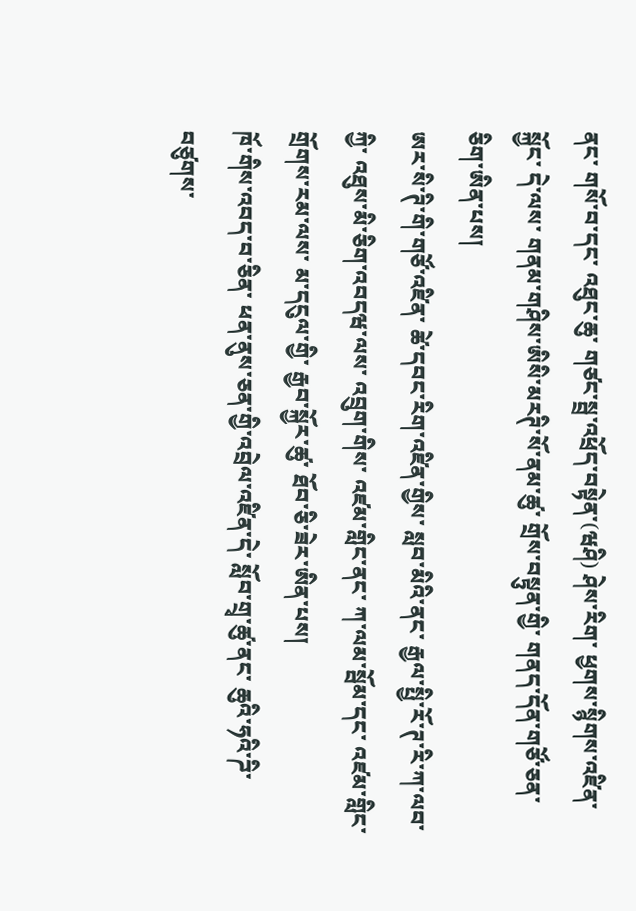ནང་ གསོ་བ་དང་ འཐུང་ཆུ་ གཙང་སྦྲ་འཕྲོད་བསྟེན་(ཝཤི) ཤེས་རིག་ ཕྱགས་སྙིགས་འཛིན་སྐྱོང་ དེ་ལས་ གནམ་གཤིས་ཨིསི་མརཊི་སོ་ནམ་ཚུ་ གྲོས་བསྟུན་གྱི་ གནད་དོན་གཙོ་ཅན་ཅིག་ཨིན་པས།
ཨར་སི་ཊི་གི་གཙོ་འཛིན་ ཚེ་དབང་རིག་འཛིན་གྱིས་ སླབ་མིའི་ནང་ རྒྱལ་སྤྱི་རོ་ཊ་རི་ཀ་ལབ་ཀྱི་ འཐུས་མི་ཅིག་འབདཝ་ལས་ འབྲུག་གིས་ འཛམ་གླིང་ནང་ ཀ་ལམ་སྦོམ་དང་ འཛམ་གླིང་གྲོགས་རམ་ལས་ མ་དངུལ་གྱི་ རྒྱབ་སྐྱོར་ཚུ་ ཐོབ་ཅི་ཟེར་ཨིན་པས།
ཁོ་གིས་འབད་བ་ཅིན་ ཕན་ནུས་ཅན་གྱི་འབྲེལ་འཛིན་དེ་ སློབ་གྲྭ་ཚུ་ནང་ ཆུའི་ཧའི་ཌི་བཙུགས་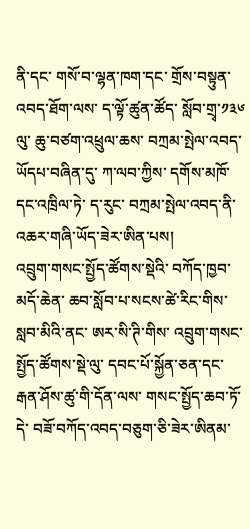ནི་དང་ གསོ་བ་ལྷན་ཁག་དང་ གྲོས་བསྟུན་འབད་ཐོག་ལས་ ད་ལྟོ་ཚུན་ཚོད་ སློབ་གྲྭ་༡༣༦ ལུ་ ཆུ་བཙག་འཕྲུལ་ཆས་ བཀྲམ་སྤེལ་འབད་ཡོདཔ་བཞིན་དུ་ ཀ་ལབ་ཀྱིས་ དགོས་མཁོ་དང་འཁྲིལ་ཏེ་ ད་རུང་ བཀྲམ་སྤེལ་འབད་ནི་ འཆར་གཞི་ཡོད་ཟེར་ཨིན་པས།
འབྲུག་གསང་སྤྱོད་ཚོགས་སྡེའི་ བཀོད་ཁྱབ་མདོ་ཆེན་ ཆབ་སློབ་པ་སངས་ཚེ་རིང་གིས་ སླབ་མིའི་ནང་ ཨར་སི་ཊི་གིས་ འབྲུག་གསང་སྤྱོད་ཚོགས་སྡེ་ལུ་ དབང་པོ་སྐྱོན་ཅན་དང་ རྒན་ཤོས་ཚུ་གི་དོན་ལས་ གསང་སྤྱོད་ཆབ་ཏོ་དེ་ བཟོ་བཀོད་འབད་བཅུག་ཅི་ཟེར་ཨིནམ་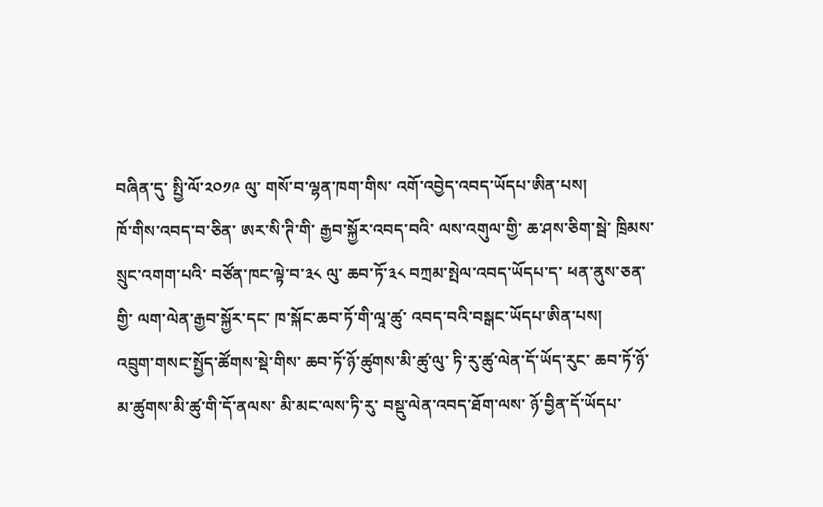བཞིན་དུ་ སྤྱི་ལོ་༢༠༡༩ ལུ་ གསོ་བ་ལྷན་ཁག་གིས་ འགོ་འབྱེད་འབད་ཡོདཔ་ཨིན་པས།
ཁོ་གིས་འབད་བ་ཅིན་ ཨར་སི་ཊི་གི་ རྒྱབ་སྐྱོར་འབད་བའི་ ལས་འགུལ་གྱི་ ཆ་ཤས་ཅིག་སྦེ་ ཁྲིམས་སྲུང་འགག་པའི་ བཙོན་ཁང་ལྟེ་བ་༣༨ ལུ་ ཆབ་ཏོ་༣༨ བཀྲམ་སྤེལ་འབད་ཡོདཔ་ད་ ཕན་ནུས་ཅན་གྱི་ ལག་ལེན་རྒྱབ་སྐྱོར་དང་ ཁ་སྐོང་ཆབ་ཏོ་གི་ལཱ་ཚུ་ འབད་བའི་བསྒང་ཡོདཔ་ཨིན་པས།
འབྲུག་གསང་སྤྱོད་ཚོགས་སྡེ་གིས་ ཆབ་ཏོ་ཉོ་ཚུགས་མི་ཚུ་ལུ་ ཏི་རུ་ཚུ་ལེན་དོ་ཡོད་རུང་ ཆབ་ཏོ་ཉོ་ མ་ཚུགས་མི་ཚུ་གི་དོ་ནལས་ མི་མང་ལས་ཏི་རུ་ བསྡུ་ལེན་འབད་ཐོག་ལས་ ཉོ་བྱིན་དོ་ཡོདཔ་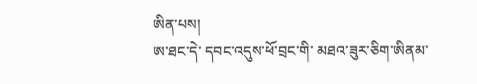ཨིན་པས།
ཨ་ཐང་དེ་ དབང་འདུས་ཕོ་བྲང་གི་ མཐའ་ཟུར་ཅིག་ཨིནམ་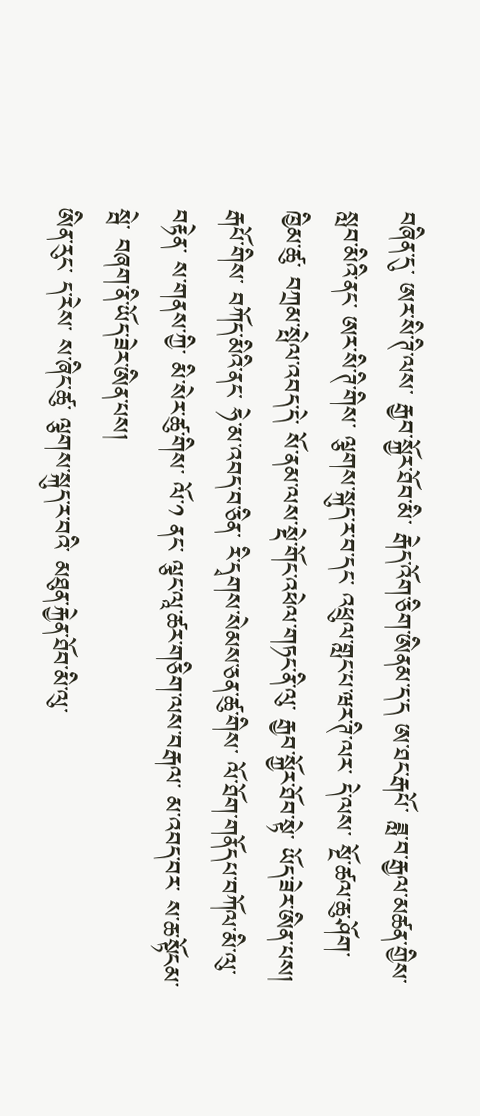བཞིན་དུ་ ཨར་སི་ཊི་ལས་ རྒྱབ་སྐྱོར་ཐོབ་མི་ རྒེད་འོག་ཅིག་ཨིནམ་ད་ད ཨ་ཐང་རྒཔོ་ ཟླ་བ་རྒྱལ་མཚན་གྱིས་ སླབ་མིའི་ནང་ ཨར་སི་ཊི་གིས་ ལྕགས་སྐུད་ར་བ་དང་ འཕྲུལ་གླང་པ་ཝར་ཊི་ལར་ དེ་ལས་ སྔོ་ཚལ་ཆུ་ཤོག་ཁྱིམ་ཚུ་ བཀྲམ་སྤེལ་འབད་དེ་ སོ་ནམ་ལས་སྡེ་གོང་འཕེལ་གཏང་ནི་ལུ་ རྒྱབ་སྐྱོར་ཐོབ་སྟེ་ ཡོད་ཟེར་ཨིན་པས།
རྒཔོ་གིས་ བཀོད་མིའི་ནང་ ཧེ་མ་འབད་བ་ཅིན་ རི་དྭགས་སེམས་ཅན་ཚུ་གིས་ ལོ་ཐོག་གནོདཔ་བཀོལ་མི་ལུ་བརྟེན་ ས་གནས་ཀྱི་ མི་སེར་ཚུ་གིས་ ལོ་༡ ནང་ ལྕང་ལཱ་ཚར་གཅིག་ལས་བརྒལ་ མ་འབད་བར་ ས་ཆ་སྟོངམ་སྦེ་ བཞག་ནི་ཡོད་ཟེར་ཨིན་པས།
ཨིན་རུང་ ད་རེས་ ས་ཞིང་ཚུ་ ལྕགས་སྐུད་ར་བའི་ མཐུན་རྐྱེན་ཐོབ་མི་ལུ་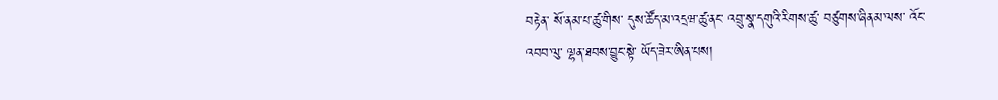བརྟེན་ སོ་ནམ་པ་ཚུ་གིས་ དུས་ཚོད་མ་འདྲཝ་ཚུ་ནང་ འབྲུ་སྣ་དགུའི་རིགས་ཚུ་ བཙུགས་ཞིནམ་ལས་ འོང་འབབ་ལུ་ ལྷན་ཐབས་བྱུང་སྟེ་ ཡོད་ཟེར་ཨིན་པས།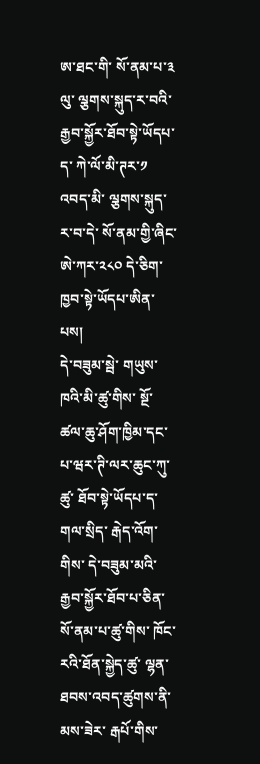ཨ་ཐང་གི་ སོ་ནམ་པ་༣ ལུ་ ལྕགས་སྐུད་ར་བའི་ རྒྱབ་སྐྱོར་ཐོབ་སྟེ་ཡོདཔ་ད་ ཀེ་ལོ་མི་ཊར་༡ འབད་མི་ ལྕགས་སྐུད་ར་བ་དེ་ སོ་ནམ་གྱི་ཞིང་ ཨེ་ཀར་༢༨༠ དེ་ཅིག་ ཁྱབ་སྟེ་ཡོདཔ་ཨིན་པས།
དེ་བཟུམ་སྦེ་ གཡུས་ཁའི་མི་ཚུ་གིས་ སྔོ་ཚལ་ཆུ་ཤོག་ཁྱིམ་དང་ པ་ཝར་ཊི་ལར་ཆུང་ཀུ་ཚུ་ ཐོབ་སྟེ་ཡོདཔ་ད་ གལ་སྲིད་ རྒེད་འོག་གིས་ དེ་བཟུམ་མའི་ རྒྱབ་སྐྱོར་ཐོབ་པ་ཅིན་ སོ་ནམ་པ་ཚུ་གིས་ ཁོང་རའི་ཐོན་སྐྱེད་ཚུ་ ལྷན་ཐབས་འབད་ཚུགས་ནི་མས་ཟེར་ རྒཔོ་གིས་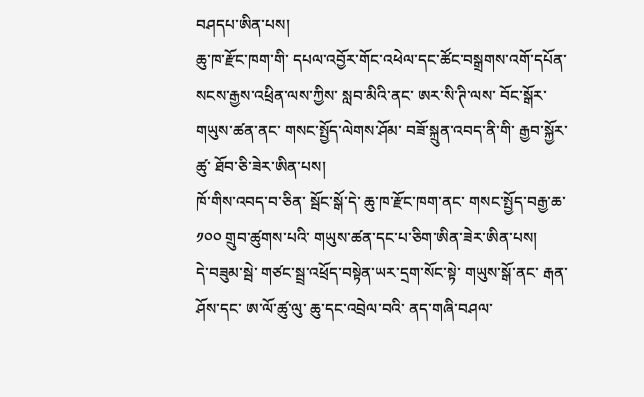བཤདཔ་ཨིན་པས།
ཆུ་ཁ་རྫོང་ཁག་གི་ དཔལ་འབྱོར་གོང་འཕེལ་དང་ཚོང་བསྒྲགས་འགོ་དཔོན་ སངས་རྒྱས་འཕྲིན་ལས་ཀྱིས་ སླབ་མིའི་ནང་ ཨར་སི་ཊི་ལས་ བོང་སྒོར་གཡུས་ཚན་ནང་ གསང་སྤྱོད་ལེགས་ཤོམ་ བཟོ་སྐྲུན་འབད་ནི་གི་ རྒྱབ་སྐྱོར་ཚུ་ ཐོབ་ཅི་ཟེར་ཨིན་པས།
ཁོ་གིས་འབད་བ་ཅིན་ སྦོང་སྒོ་དེ་ ཆུ་ཁ་རྫོང་ཁག་ནང་ གསང་སྤྱོད་བརྒྱ་ཆ་༡༠༠ གྲུབ་ཚུགས་པའི་ གཡུས་ཚན་དང་པ་ཅིག་ཨིན་ཟེར་ཨིན་པས།
དེ་བཟུམ་སྦེ་ གཙང་སྦྲ་འཕྲོད་བསྟེན་ཡར་དྲག་སོང་སྟེ་ གཡུས་སྒོ་ནང་ རྒན་ཤོས་དང་ ཨ་ལོ་ཚུ་ལུ་ ཆུ་དང་འབྲེལ་བའི་ ནད་གཞི་བཤལ་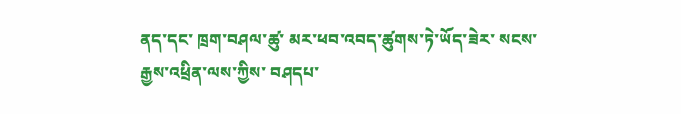ནད་དང་ ཁྲག་བཤལ་ཚུ་ མར་ཕབ་འབད་ཚུགས་ཏེ་ཡོད་ཟེར་ སངས་རྒྱས་འཕྲིན་ལས་ཀྱིས་ བཤདཔ་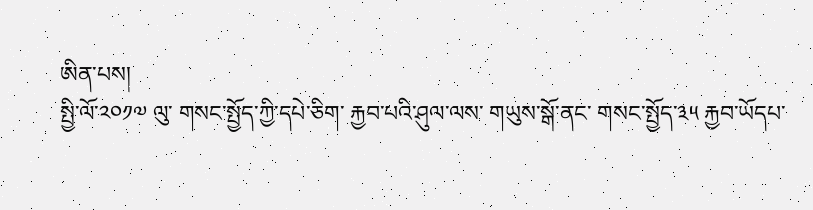ཨིན་པས།
སྤྱི་ལོ་༢༠༡༧ ལུ་ གསང་སྤྱོད་ཀྱི་དཔེ་ཅིག་ རྐྱབ་པའི་ཤུལ་ལས་ གཡུས་སྒོ་ནང་ གསང་སྤྱོད་༣༥ རྐྱབ་ཡོདཔ་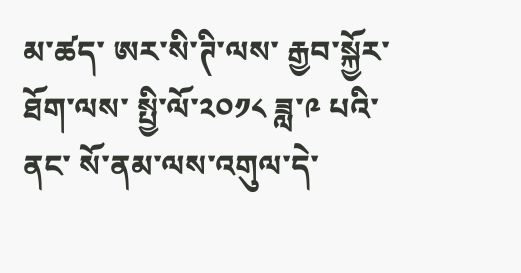མ་ཚད་ ཨར་སི་ཊི་ལས་ རྒྱབ་སྐྱོར་ཐོག་ལས་ སྤྱི་ལོ་༢༠༡༨ ཟླ་༩ པའི་ནང་ སོ་ནམ་ལས་འགུལ་དེ་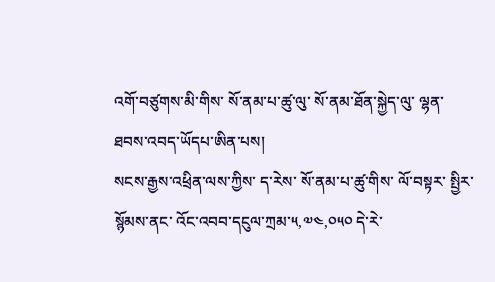འགོ་བཙུགས་མི་གིས་ སོ་ནམ་པ་ཚུ་ལུ་ སོ་ནམ་ཐོན་སྐྱེད་ལུ་ ལྷན་ཐབས་འབད་ཡོདཔ་ཨིན་པས།
སངས་རྒྱས་འཕྲིན་ལས་ཀྱིས་ ད་རེས་ སོ་ནམ་པ་ཚུ་གིས་ ལོ་བསྟར་ སྤྱིར་སྙོམས་ནང་ འོང་འབབ་དངུལ་ཀྲམ་༥,༧༤,༠༥༠ དེ་རེ་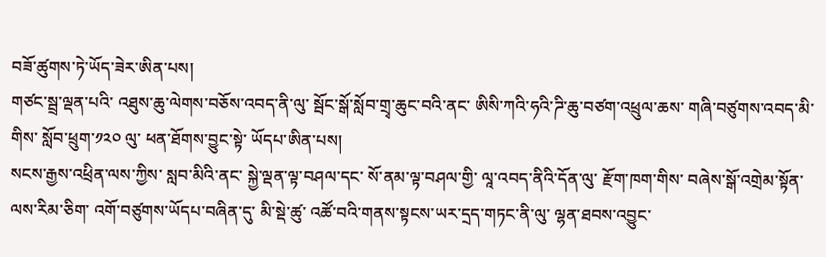བཟོ་ཚུགས་ཏེ་ཡོད་ཟེར་ཨིན་པས།
གཙང་སྦྲ་ལྡན་པའི་ འཐུས་ཆུ་ལེགས་བཅོས་འབད་ནི་ལུ་ སྦོང་སྒོ་སློབ་གྲྭ་ཆུང་བའི་ནང་ ཨིསི་ཀའི་ཧའི་ཌི་ཆུ་བཙག་འཕྲུལ་ཆས་ གཞི་བཙུགས་འབད་མི་གིས་ སློབ་ཕྲུག་༡༢༠ ལུ་ ཕན་ཐོགས་བྱུང་སྟེ་ ཡོདཔ་ཨིན་པས།
སངས་རྒྱས་འཕྲིན་ལས་ཀྱིས་ སླབ་མིའི་ནང་ སྐྱེ་ལྡན་ལྟ་བཤལ་དང་ སོ་ནམ་ལྟ་བཤལ་གྱི་ ལཱ་འབད་ནིའི་དོན་ལུ་ རྫོག་ཁག་གིས་ བཞེས་སྒོ་འགྲེམ་སྟོན་ལས་རིམ་ཅིག་ འགོ་བཙུགས་ཡོདཔ་བཞིན་དུ་ མི་སྡེ་ཚུ་ འཚོ་བའི་གནས་སྟངས་ཡར་དྲད་གཏང་ནི་ལུ་ ལྷན་ཐབས་འབྱུང་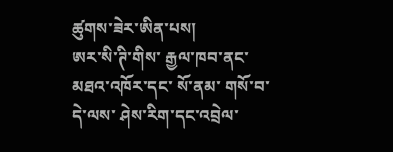ཚུགས་ཟེར་ཨིན་པས།
ཨར་སི་ཊི་གིས་ རྒྱལ་ཁབ་ནང་ མཐའ་འཁོར་དང་ སོ་ནམ་ གསོ་བ་ དེ་ལས་ ཤེས་རིག་དང་འབྲེལ་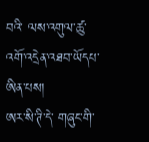བའི་ ལས་འགུལ་ཚུ་ འགོ་འདྲེན་འཐབ་ཡོདཔ་ཨིན་པས།
ཨར་སི་ཊི་དེ་ གཞུང་གི་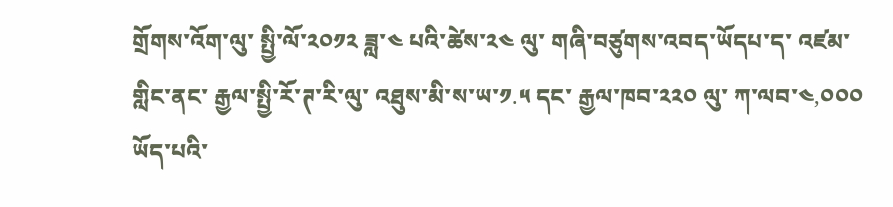གྲོགས་འོག་ལུ་ སྤྱི་ལོ་༢༠༡༢ ཟླ་༤ པའི་ཚེས་༢༤ ལུ་ གཞི་བཙུགས་འབད་ཡོདཔ་ད་ འཛམ་གླིང་ནང་ རྒྱལ་སྤྱི་རོ་ཊ་རི་ལུ་ འཐུས་མི་ས་ཡ་༡.༥ དང་ རྒྱལ་ཁབ་༢༢༠ ལུ་ ཀ་ལབ་༤,༠༠༠ ཡོད་པའི་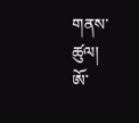གནས་ཚུལ།
ཨོ་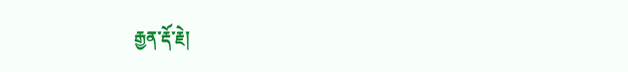རྒྱན་རྡོ་རྗེ།